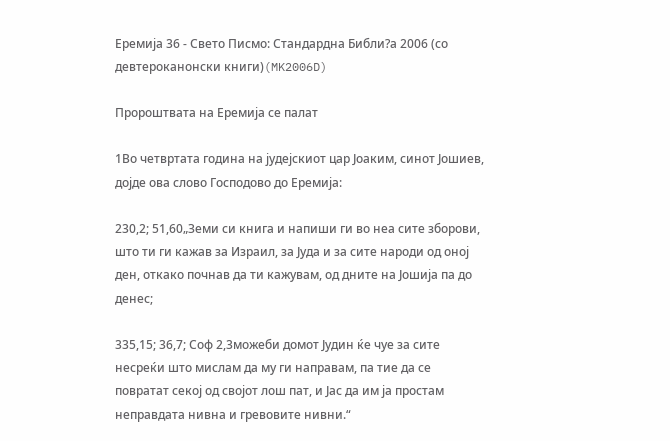Еремија 36 - Свето Писмо: Стандардна Библи?а 2006 (со девтероканонски книги)(MK2006D)

Пророштвата на Еремија се палат

1Во четвртата година на јудејскиот цар Јоаким, синот Јошиев, дојде ова слово Господово до Еремија:

230,2; 51,60„Земи си книга и напиши ги во неа сите зборови, што ти ги кажав за Израил, за Јуда и за сите народи од оној ден, откако почнав да ти кажувам, од дните на Јошија па до денес;

335,15; 36,7; Соф 2,3можеби домот Јудин ќе чуе за сите несреќи што мислам да му ги направам, па тие да се повратат секој од својот лош пат, и Јас да им ја простам неправдата нивна и гревовите нивни.“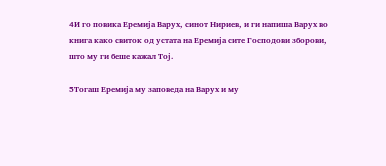4И го повика Еремија Варух, синот Нириев, и ги напиша Варух во книга како свиток од устата на Еремија сите Господови зборови, што му ги беше кажал Тој.

5Тогаш Еремија му заповеда на Варух и му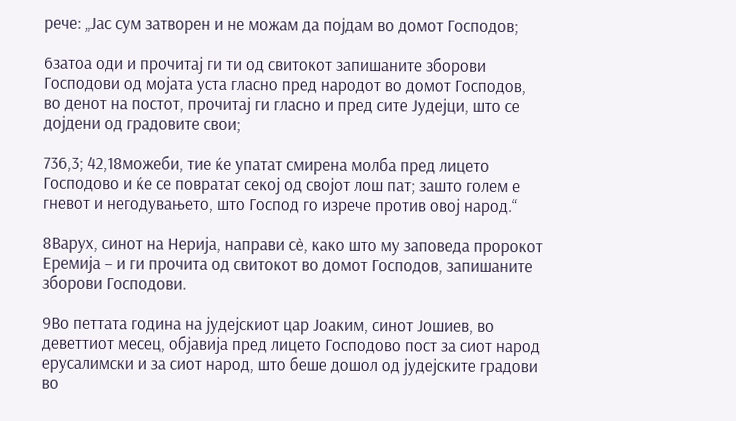рече: „Јас сум затворен и не можам да појдам во домот Господов;

6затоа оди и прочитај ги ти од свитокот запишаните зборови Господови од мојата уста гласно пред народот во домот Господов, во денот на постот, прочитај ги гласно и пред сите Јудејци, што се дојдени од градовите свои;

736,3; 42,18можеби, тие ќе упатат смирена молба пред лицето Господово и ќе се повратат секој од својот лош пат; зашто голем е гневот и негодувањето, што Господ го изрече против овој народ.“

8Варух, синот на Нерија, направи сѐ, како што му заповеда пророкот Еремија – и ги прочита од свитокот во домот Господов, запишаните зборови Господови.

9Во петтата година на јудејскиот цар Јоаким, синот Јошиев, во деветтиот месец, објавија пред лицето Господово пост за сиот народ ерусалимски и за сиот народ, што беше дошол од јудејските градови во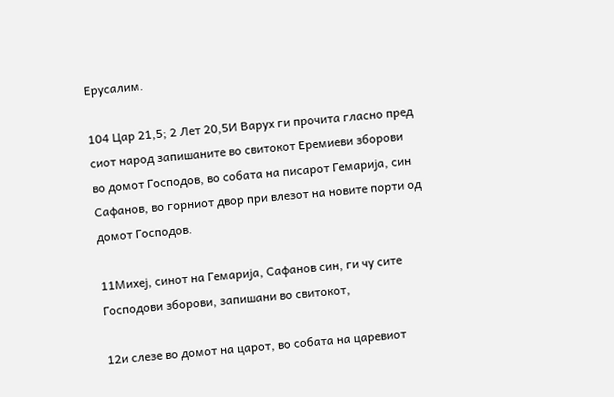Ерусалим.

104 Цар 21,5; 2 Лет 20,5И Варух ги прочита гласно пред сиот народ запишаните во свитокот Еремиеви зборови во домот Господов, во собата на писарот Гемарија, син Сафанов, во горниот двор при влезот на новите порти од домот Господов.

11Михеј, синот на Гемарија, Сафанов син, ги чу сите Господови зборови, запишани во свитокот,

12и слезе во домот на царот, во собата на царевиот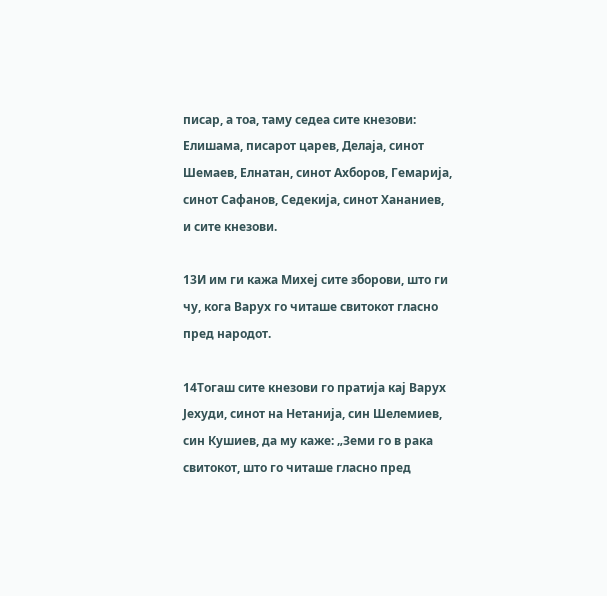писар, а тоа, таму седеа сите кнезови: Елишама, писарот царев, Делаја, синот Шемаев, Елнатан, синот Ахборов, Гемарија, синот Сафанов, Седекија, синот Хананиев, и сите кнезови.

13И им ги кажа Михеј сите зборови, што ги чу, кога Варух го читаше свитокот гласно пред народот.

14Тогаш сите кнезови го пратија кај Варух Јехуди, синот на Нетанија, син Шелемиев, син Кушиев, да му каже: „Земи го в рака свитокот, што го читаше гласно пред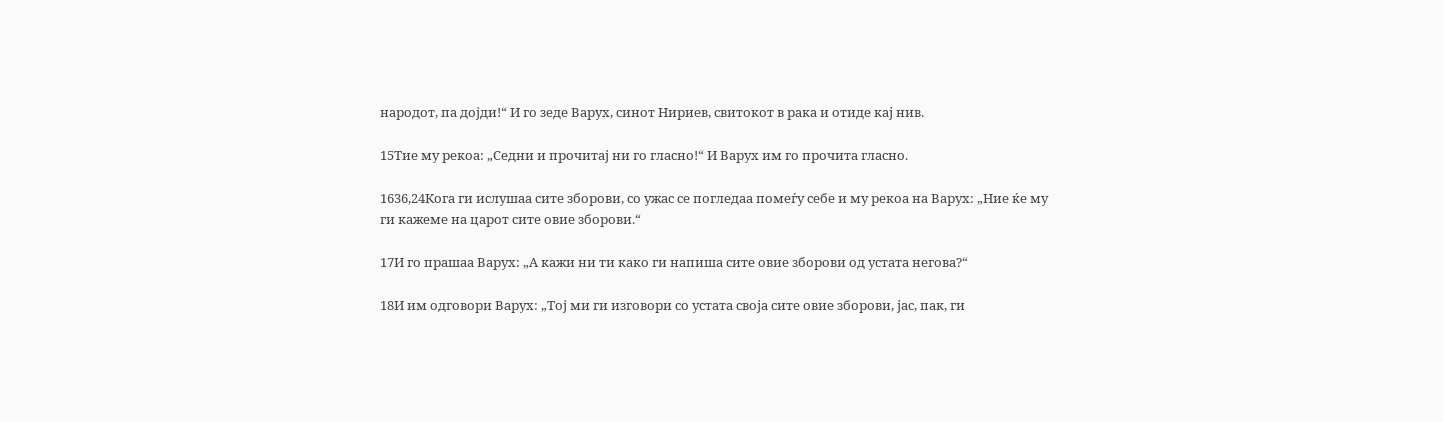народот, па дојди!“ И го зеде Варух, синот Нириев, свитокот в рака и отиде кај нив.

15Тие му рекоа: „Седни и прочитај ни го гласно!“ И Варух им го прочита гласно.

1636,24Кога ги ислушаа сите зборови, со ужас се погледаа помеѓу себе и му рекоа на Варух: „Ние ќе му ги кажеме на царот сите овие зборови.“

17И го прашаа Варух: „А кажи ни ти како ги напиша сите овие зборови од устата негова?“

18И им одговори Варух: „Тој ми ги изговори со устата своја сите овие зборови, јас, пак, ги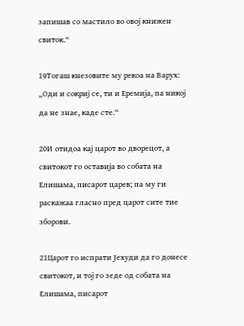запишав со мастило во овој книжен свиток.“

19Тогаш кнезовите му рекоа на Варух: „Оди и сокриј се, ти и Еремија, па никој да не знае, каде сте.“

20И отидоа кај царот во дворецот, а свитокот го оставија во собата на Елишама, писарот царев; па му ги раскажаа гласно пред царот сите тие зборови.

21Царот го испрати Јехуди да го донесе свитокот, и тој го зеде од собата на Елишама, писарот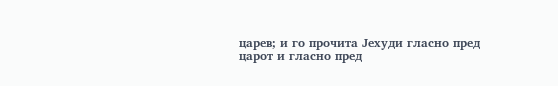царев; и го прочита Јехуди гласно пред царот и гласно пред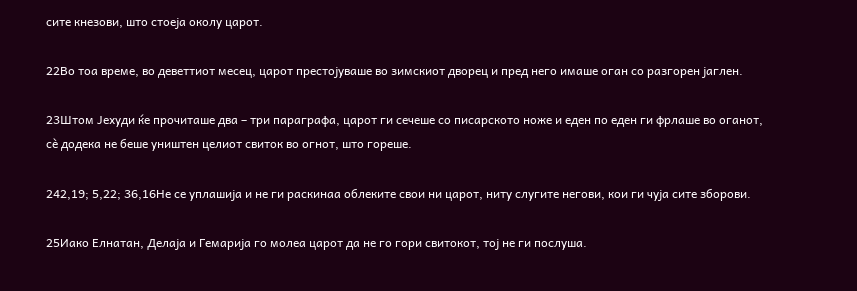сите кнезови, што стоеја околу царот.

22Во тоа време, во деветтиот месец, царот престојуваше во зимскиот дворец и пред него имаше оган со разгорен јаглен.

23Штом Јехуди ќе прочиташе два – три параграфа, царот ги сечеше со писарското ноже и еден по еден ги фрлаше во оганот, сѐ додека не беше уништен целиот свиток во огнот, што гореше.

242,19; 5,22; 36,16Не се уплашија и не ги раскинаа облеките свои ни царот, ниту слугите негови, кои ги чуја сите зборови.

25Иако Елнатан, Делаја и Гемарија го молеа царот да не го гори свитокот, тој не ги послуша.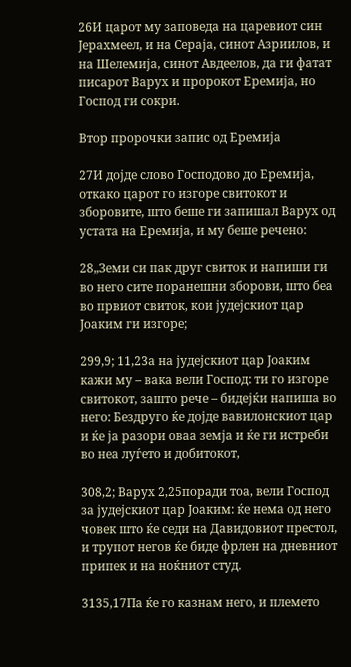26И царот му заповеда на царевиот син Јерахмеел, и на Сераја, синот Азриилов, и на Шелемија, синот Авдеелов, да ги фатат писарот Варух и пророкот Еремија, но Господ ги сокри.

Втор пророчки запис од Еремија

27И дојде слово Господово до Еремија, откако царот го изгоре свитокот и зборовите, што беше ги запишал Варух од устата на Еремија, и му беше речено:

28„Земи си пак друг свиток и напиши ги во него сите поранешни зборови, што беа во првиот свиток, кои јудејскиот цар Јоаким ги изгоре;

299,9; 11,23а на јудејскиот цар Јоаким кажи му – вака вели Господ: ти го изгоре свитокот, зашто рече – бидејќи напиша во него: Бездруго ќе дојде вавилонскиот цар и ќе ја разори оваа земја и ќе ги истреби во неа луѓето и добитокот,

308,2; Варух 2,25поради тоа, вели Господ за јудејскиот цар Јоаким: ќе нема од него човек што ќе седи на Давидовиот престол, и трупот негов ќе биде фрлен на дневниот припек и на ноќниот студ.

3135,17Па ќе го казнам него, и племето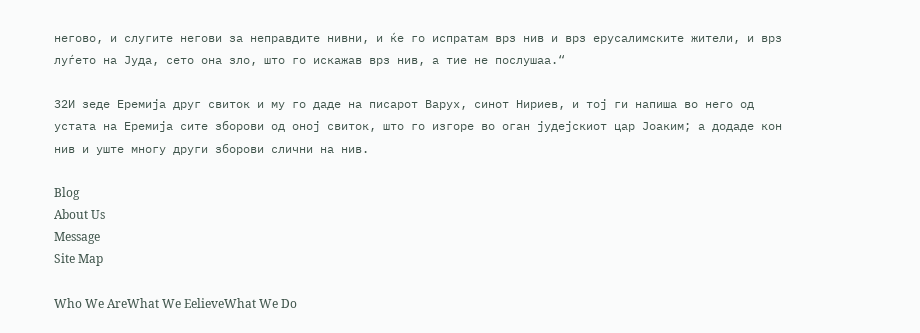негово, и слугите негови за неправдите нивни, и ќе го испратам врз нив и врз ерусалимските жители, и врз луѓето на Јуда, сето она зло, што го искажав врз нив, а тие не послушаа.“

32И зеде Еремија друг свиток и му го даде на писарот Варух, синот Нириев, и тој ги напиша во него од устата на Еремија сите зборови од оној свиток, што го изгоре во оган јудејскиот цар Јоаким; а додаде кон нив и уште многу други зборови слични на нив.

Blog
About Us
Message
Site Map

Who We AreWhat We EelieveWhat We Do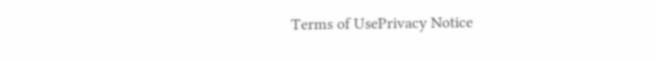Terms of UsePrivacy Notice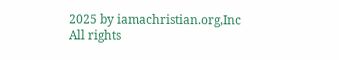2025 by iamachristian.org,Inc All rights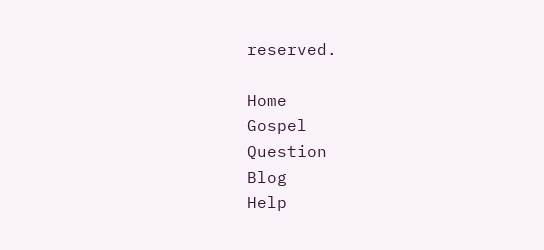reserved.

Home
Gospel
Question
Blog
Help